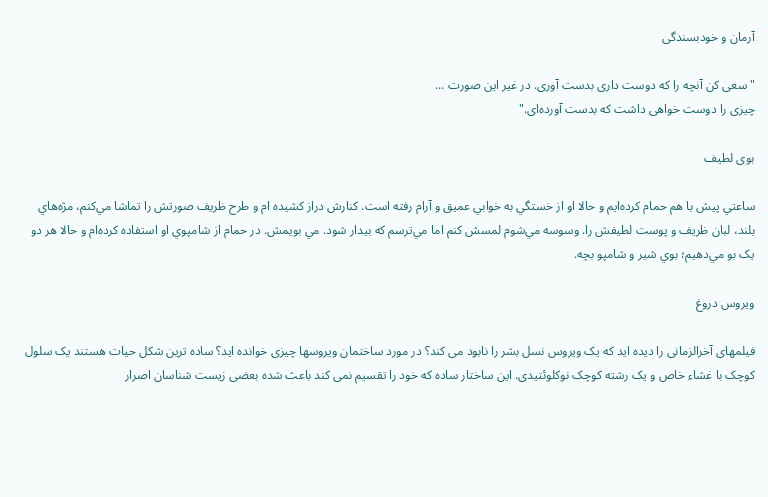آرمان و خودبسندگی

"سعی کن آنچه را که دوست داری بدست آوری. در غیر این صورت ...
چیزی را دوست خواهی داشت که بدست آورده‌ای."

بوی لطیف

ساعتي پيش با هم حمام کرده‌ايم و حالا او از خستگي به خوابي عميق و آرام رفته است. کنارش دراز کشيده ام و طرح ظريف صورتش را تماشا مي‌کنم، مژه‌هاي بلند، لبان ظريف و پوست لطيفش را. وسوسه مي‌شوم لمسش کنم اما مي‌ترسم که بيدار شود. مي بويمش. در حمام از شامپوي او استفاده کرده‌ام و حالا هر دو يک بو مي‌دهيم؛ بوي شير و شامپو بچه.

ویروس دروغ

فیلمهای آخرالزمانی را دیده اید که یک ویروس نسل بشر را نابود می کند؟ در مورد ساختمان ویروسها چیزی خوانده اید؟ ساده ترین شکل حیات هستند یک سلول کوچک با غشاء خاص و یک رشته کوچک نوکلوئتیدی. این ساختار ساده که خود را تقسیم نمی کند باعث شده بعضی زیست شناسان اصرار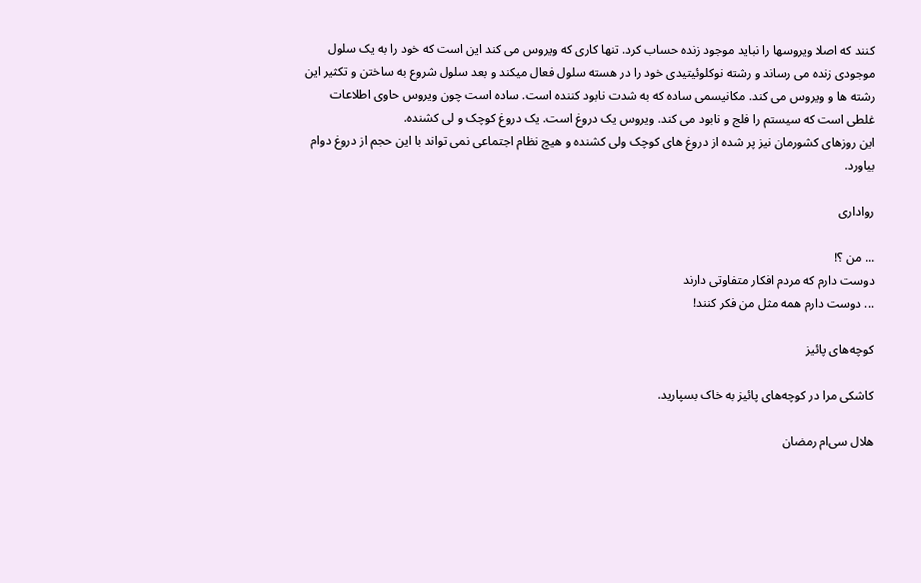کنند که اصلا ویروسها را نباید موجود زنده حساب کرد. تنها کاری که ویروس می کند این است که خود را به یک سلول موجودی زنده می رساند و رشته نوکلوئیتیدی خود را در هسته سلول فعال میکند و بعد سلول شروع به ساختن و تکثیر این رشته ها و ویروس می کند. مکانیسمی ساده که به شدت نابود کننده است. ساده است چون ویروس حاوی اطلاعات غلطی است که سیستم را فلج و نابود می کند. ویروس یک دروغ است. یک دروغ کوچک و لی کشنده.
این روزهای کشورمان نیز پر شده از دروغ های کوچک ولی کشنده و هیچ نظام اجتماعی نمی تواند با این حجم از دروغ دوام بیاورد.

رواداری

... من ؟!
دوست دارم که مردم افکار متفاوتی دارند
... دوست دارم همه مثل من فکر کنند!

کوچه‌های پائيز

کاشکی مرا در کوچه‌های پائيز به خاک بسپاريد.

هلال سی‌ام رمضان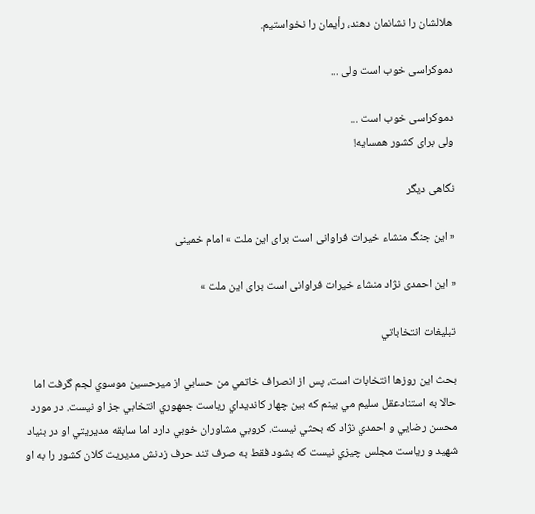هلالشان را نشانمان دهند، رأیمان را نخواستیم.

دموکراسی خوب است ولی ...

دموکراسی خوب است ...
ولی برای کشور همسایه!

نگاهی ديگر

« این جنگ منشاء خیرات فراوانی است برای این ملت » امام خمینی

« این احمدی نژاد منشاء خیرات فراوانی است برای این ملت »

تبليغات انتخاباتي

بحث اين روزها انتخابات است، پس از انصراف خاتمي من حسابي از ميرحسين موسوي لجم گرفت اما حالا به استنادعقل سليم مي بينم كه بين چهار كانديداي رياست جمهوري انتخابي جز او نيست. در مورد محسن رضايي و احمدي نژاد كه بحثي نيست. كروبي مشاوران خوبي دارد اما سابقه مديريتي او در بنياد شهيد و رياست مجلس چيزي نيست كه بشود فقط به صرف تند حرف زدنش مديريت كلان كشور را به او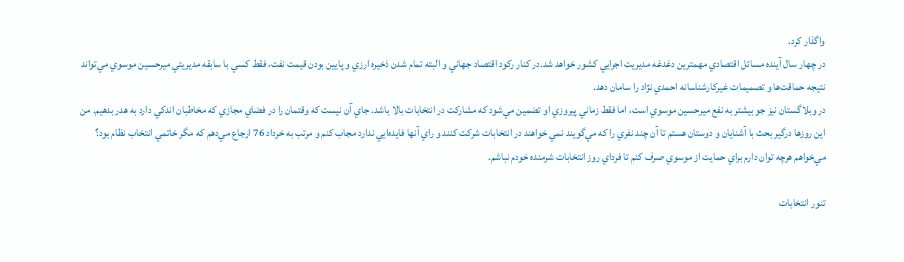واگذار كرد.
در چهار سال آينده مسائل اقتصادي مهمترين دغدغه مديريت اجرايي كشور خواهد شد.در كنار ركود اقتصاد جهاني و البته تمام شدن ذخيره ارزي و پايين بودن قيمت نفت، فقط كسي با سابقه مديريتي ميرحسين موسوي مي‌تواند نتيجه حماقت‌ها و تصميمات غيركارشناسانه احمدي نژاد را سامان دهد.
در وبلاگستان نيز جو بيشتر به نفع ميرحسين موسوي است، اما فقط زماني پيروزي او تضمين مي‌شود كه مشاركت در انتخابات بالا باشد. جاي آن نيست كه وقتمان را در فضاي مجازي كه مخاطبان اندكي دارد به هدر بدهيم. من اين روزها درگير بحث با آشنايان و دوستان هستم تا آن چند نفري را كه مي‌گويند نمي خواهند در انتخابات شركت كنند و راي آنها فايده‌ايي ندارد مجاب كنم و مرتب به خرداد 76 ارجاع مي‌دهم كه مگر خاتمي انتخاب نظام بود؟
مي‌خواهم هرچه توان دارم براي حمايت از موسوي صرف كنم تا فرداي روز انتخابات شرمنده خودم نباشم.

تنور انتخابات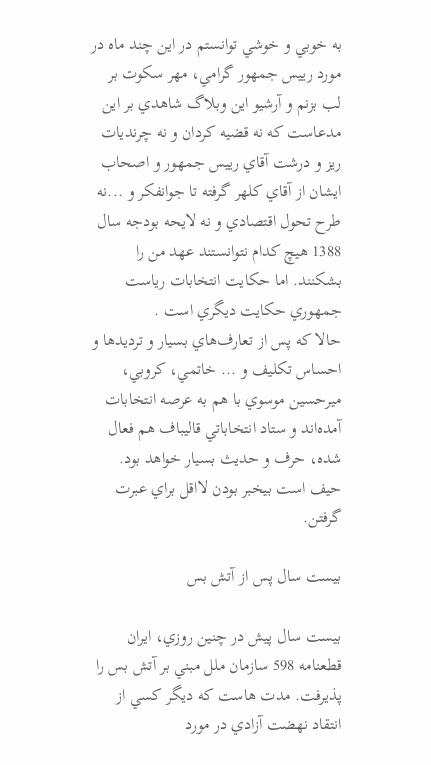به خوبي و خوشي توانستم در اين چند ماه در مورد رييس جمهور گرامي، مهر سكوت بر لب بزنم و آرشيو اين وبلاگ شاهدي بر اين مدعاست كه نه قضيه كردان و نه چرنديات ريز و درشت آقاي رييس جمهور و اصحاب ايشان از آقاي كلهر گرفته تا جوانفكر و ...نه طرح تحول اقتصادي و نه لايحه بودجه سال 1388 هيچ كدام نتوانستند عهد من را بشكنند. اما حكايت انتخابات رياست جمهوري حكايت ديگري است .
حالا كه پس از تعارف‌هاي بسيار و ترديدها و احساس تكليف و ... خاتمي، كروبي، ميرحسين موسوي با هم به عرصه انتخابات آمده‌اند و ستاد انتخاباتي قاليباف هم فعال شده، حرف و حديث بسيار خواهد بود. حيف است بيخبر بودن لااقل براي عبرت گرفتن.

بيست سال پس از آتش بس

بيست سال پيش در چنين روزي، ايران قطعنامه 598 سازمان ملل مبني بر آتش بس را پذيرفت. مدت هاست كه ديگر كسي از انتقاد نهضت آزادي در مورد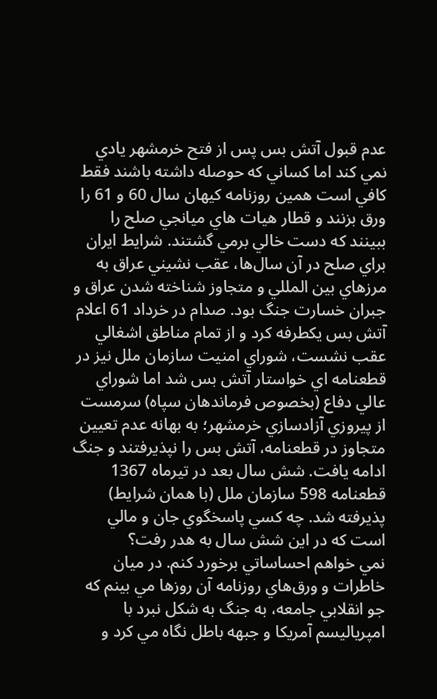عدم قبول آتش بس پس از فتح خرمشهر يادي نمي كند اما كساني كه حوصله داشته باشند فقط كافي است همين روزنامه كيهان سال 60 و 61 را ورق بزنند و قطار هيات هاي ميانجي صلح را ببينند كه دست خالي برمي گشتند. شرايط ايران براي صلح در آن سال‌ها، عقب نشيني عراق به مرزهاي بين المللي و متجاوز شناخته شدن عراق و جبران خسارت جنگ بود. صدام در خرداد 61 اعلام آتش بس يكطرفه كرد و از تمام مناطق اشغالي عقب نشست، شوراي امنيت سازمان ملل نيز در قطعنامه اي خواستار آتش بس شد اما شوراي عالي دفاع (بخصوص فرماندهان سپاه) سرمست از پيروزي آزادسازي خرمشهر؛ به بهانه عدم تعيين متجاوز در قطعنامه، آتش بس را نپذيرفتند و جنگ ادامه يافت. شش سال بعد در تيرماه 1367 قطعنامه 598 سازمان ملل (با همان شرايط) پذيرفته شد. چه كسي پاسخگوي جان و مالي است كه در اين شش سال به هدر رفت؟
نمي خواهم احساساتي برخورد كنم. در ميان خاطرات و ورق‌هاي روزنامه آن روزها مي بينم كه جو انقلابي جامعه، به جنگ به شكل نبرد با امپرياليسم آمريكا و جبهه باطل نگاه مي كرد و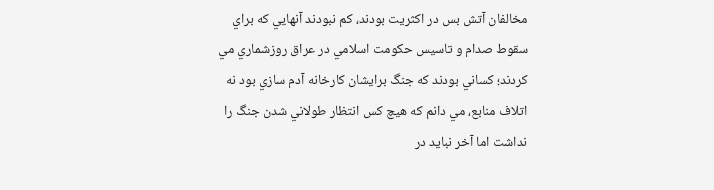مخالفان آتش بس در اكثريت بودند، كم نبودند آنهايي كه براي سقوط صدام و تاسيس حكومت اسلامي در عراق روزشماري مي كردند؛ كساني بودند كه جنگ برايشان كارخانه آدم سازي بود نه اتلاف منابع، مي دانم كه هيچ كس انتظار طولاني شدن جنگ را نداشت اما آخر نبايد در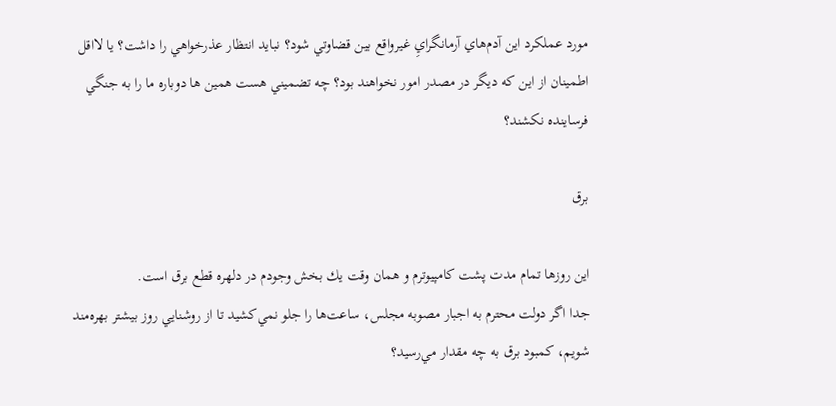مورد عملكرد اين آدم‌هاي آرمانگرايِ غيرواقع بين قضاوتي شود؟ نبايد انتظار عذرخواهي را داشت؟ يا لااقل اطمينان از اين كه ديگر در مصدر امور نخواهند بود؟ چه تضميني هست همين ها دوباره ما را به جنگي فرساينده نكشند؟

برق

اين روزها تمام مدت پشت كامپيوترم و همان وقت يك بخش وجودم در دلهره قطع برق است.
جدا اگر دولت محترم به اجبار مصوبه مجلس، ساعت‌ها را جلو نمي‌كشيد تا از روشنايي روز بيشتر بهره‌مند شويم، كمبود برق به چه مقدار مي‌رسيد؟‌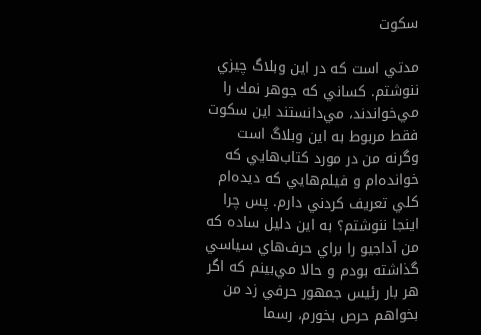سكوت

مدتي است كه در اين وبلاگ چيزي ننوشتم. كساني كه جوهر نمك را مي‌خواندند، مي‌دانستند اين سكوت فقط مربوط به اين وبلاگ است وگرنه من در مورد كتاب‌هايي كه خوانده‌ام و فيلم‌هايي كه ديده‌ام كلي تعريف كردني دارم. پس چرا اينجا ننوشتم؟ به اين دليل ساده كه من آداجيو را براي حرف‌هاي سياسي گذاشته بودم و حالا مي‌بينم كه اگر هر بار رئيس جمهور حرفي زد من بخواهم حرص بخورم، رسما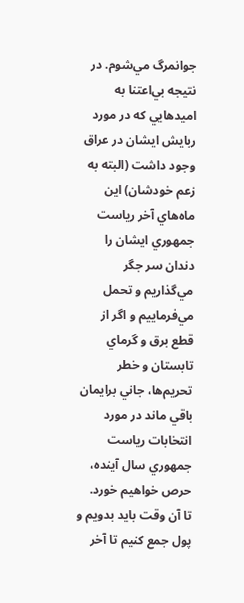جوانمرگ مي‌شوم. در نتيجه بي‌اعتنا به اميدهايي كه در مورد ربايش ايشان در عراق وجود داشت (البته به زعم خودشان) اين ماه‌هاي آخر رياست جمهوري ايشان را دندان سر جگر مي‌گذاريم و تحمل مي‌فرماييم و اگر از قطع برق و گرماي تابستان و خطر تحريم‌ها، جاني برايمان باقي ماند در مورد انتخابات رياست جمهوري سال آينده، حرص خواهيم خورد.
تا آن وقت بايد بدويم و پول جمع كنيم تا آخر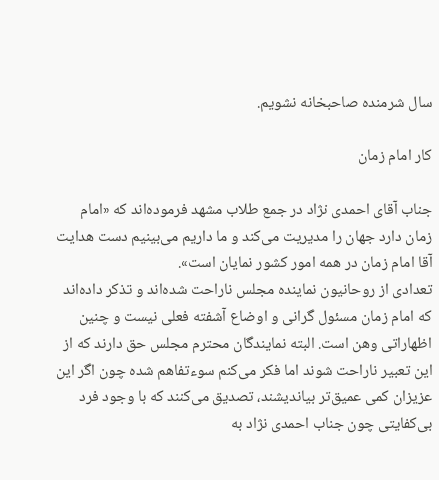سال شرمنده صاحبخانه نشويم.

کار امام زمان

جناب آقای احمدی نژاد در جمع طلاب مشهد فرموده‌اند که «امام زمان دارد جهان را مدیریت می‌کند و ما داریم می‌بینیم دست هدایت آقا امام زمان در همه امور کشور نمایان است».
تعدادی از روحانیون نماینده مجلس ناراحت شده‌اند و تذکر داده‌اند که امام زمان مسئول گرانی و اوضاع آشفته فعلی نیست و چنین اظهاراتی وهن است. البته نمایندگان محترم مجلس حق دارند که از این تعبیر ناراحت شوند اما فکر می‌کنم سوءتفاهم شده چون اگر این عزیزان کمی عمیق‌تر بیاندیشند، تصدیق می‌کنند که با وجود فرد بی‌کفایتی چون جناب احمدی‌ نژاد به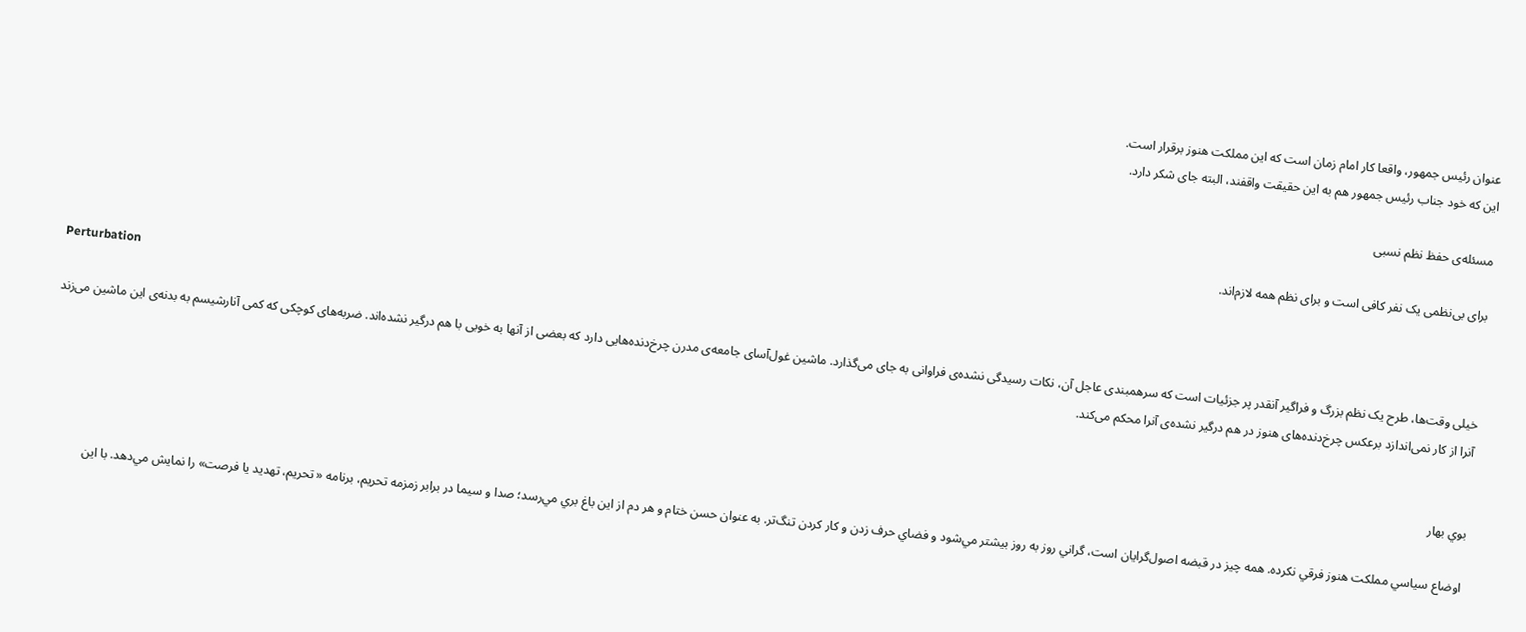عنوان رئیس جمهور، واقعا کار امام زمان است که این مملکت هنوز برقرار است.
این که خود جناب رئیس جمهور هم به این حقیقت واقفند، البته جای شکر دارد.

مسئله‌ی حفظ نظم نسبی

برای بی‌نظمی یک نفر کافی است و برای نظم همه لازم‌اند.

Perturbation

خیلی وقت‌ها، طرح یک نظم بزرگ و فراگیر آنقدر پر جزئیات است که سرهمبندی عاجل آن، نکات رسیدگی نشده‌ی فراوانی به جای می‌گذارد. ماشین غول‌آسای جامعه‌ی مدرن چرخ‌دنده‌هایی دارد که بعضی از آنها به خوبی با هم درگیر نشده‌اند. ضربه‌های کوچکی که کمی آنارشیسم به بدنه‌ی این ماشین می‌زند آنرا از کار نمی‌اندازد برعکس چرخ‌دنده‌های هنوز در هم درگیر نشده‌ی آنرا محکم می‌کند.


بوي بهار

اوضاع سياسي مملكت هنوز فرقي نكرده. همه چيز در قبضه اصول‌گرايان است، گراني روز به روز بيشتر مي‌شود و فضاي حرف زدن و كار كردن تنگ‌تر. به عنوان حسن ختام و هر دم از اين باغ بري مي‌رسد؛ صدا و سيما در برابر زمزمه تحريم، برنامه « تحريم، تهديد يا فرصت» را نمايش مي‌دهد. با اين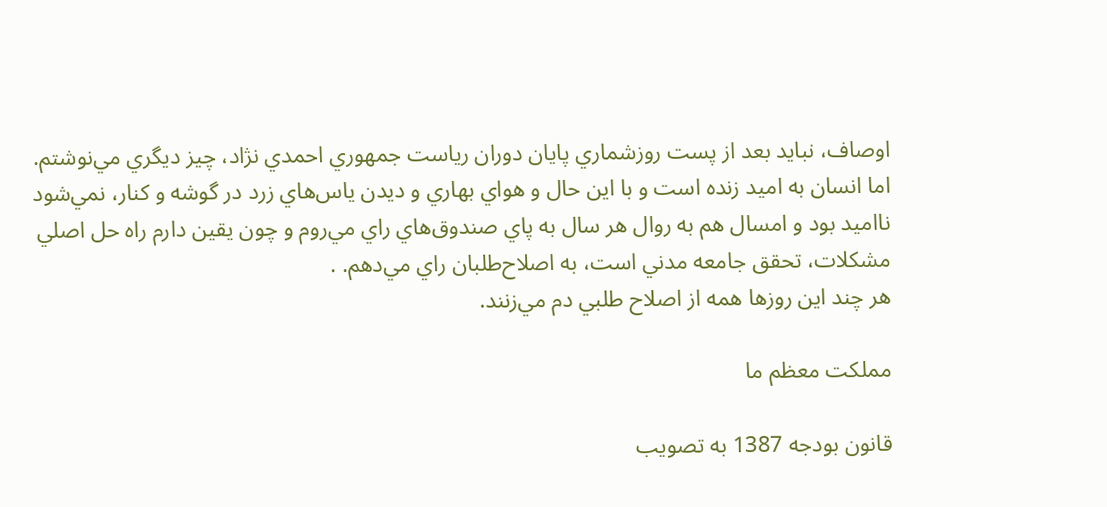اوصاف، نبايد بعد از پست روزشماري پايان دوران رياست جمهوري احمدي نژاد، چيز ديگري مي‌نوشتم.
اما انسان به اميد زنده است و با اين حال و هواي بهاري و ديدن ياس‌هاي زرد در گوشه و كنار، نمي‌شود نااميد بود و امسال هم به روال هر سال به پاي صندوق‌هاي راي مي‌روم و چون يقين دارم راه حل اصلي مشكلات، تحقق جامعه مدني است، به اصلاح‌طلبان راي مي‌دهم. .
هر چند اين روزها همه از اصلاح طلبي دم مي‌زنند.

مملكت معظم ما

قانون بودجه 1387 به تصويب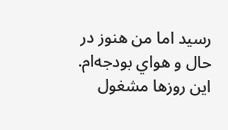رسيد اما من هنوز در حال و هواي بودجه‌ام. اين روزها مشغول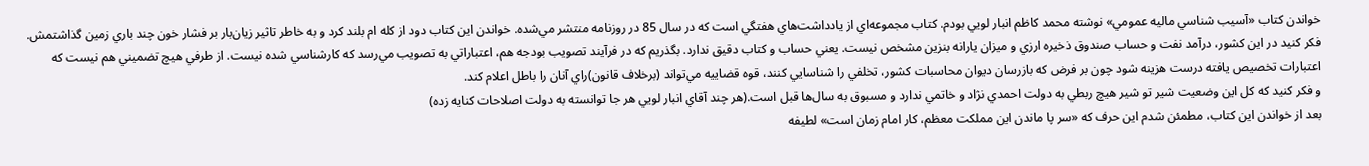خواندن كتاب «آسيب شناسي ماليه عمومي» نوشته محمد كاظم انبار لويي بودم. كتاب مجموعه‌اي از يادداشت‌هاي هفتگي است كه در سال 85 در روزنامه منتشر مي‌شده. خواندن اين كتاب دود از كله ام بلند كرد و به خاطر تاثير زيان‌بار بر فشار خون چند باري زمين گذاشتمش.
فكر كنيد در اين كشور، درآمد نفت و حساب صندوق ذخيره ارزي و ميزان يارانه بنزين مشخص نيست. يعني حساب و كتاب دقيق ندارد. بگذريم كه در فرآيند تصويب بودجه هم، اعتباراتي به تصويب مي‌رسد كه كارشناسي شده نيست. از طرفي هيچ تضميني هم نيست كه اعتبارات تخصيص يافته درست هزينه شود چون بر فرض كه بازرسان ديوان محاسبات كشور، تخلفي را شناسايي كنند، قوه قضاييه مي‌تواند (برخلاف قانون)راي آنان را باطل اعلام ‌كند.
و فكر كنيد كه كل اين وضعيت شير تو شير هيچ ربطي به دولت احمدي‌ نژاد و خاتمي ندارد و مسبوق به سال‌ها قبل است.(هر چند آقاي انبار لويي هر جا توانسته به دولت اصلاحات كنايه زده)
بعد از خواندن اين كتاب، مطمئن شدم اين حرف كه «سر پا ماندن اين مملكت معظم، كار امام زمان است» لطيفه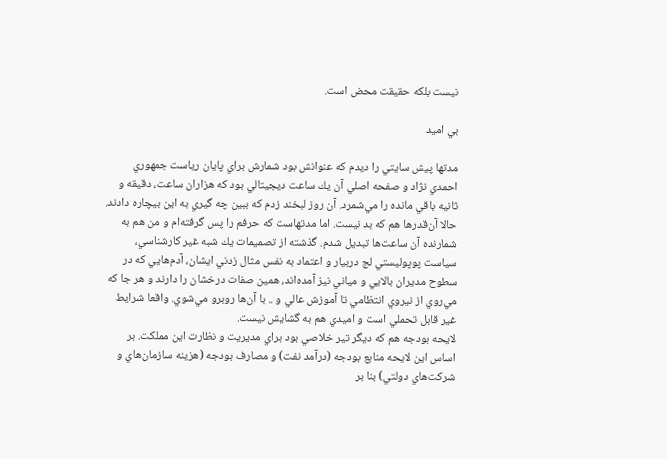نيست بلكه حقيقت محض است.

بي اميد

مد‌‌‌تها پيش سايتي را ديدم كه عنوانش بود شمارش براي پايان رياست جمهوري احمدي نژاد و صفحه اصلي آن يك ساعت ديجيتالي بود كه هزاران ساعت، دقيقه و ثانيه باقي مانده را مي‌شمرد. آن روز لبخند زدم كه ببين چه گيري به اين بيچاره دادند. حالا آن‌قدرها هم كه بد نيست. اما مدتهاست كه حرفم را پس گرفته‌ام و من هم به شمارنده آن ساعت‌ها تبديل شدم. گذشته از تصميمات يك شبه غير كارشناسي، سياست پوپوليستي لج دربيار و اعتماد به نفس مثال زدني ايشان، آدم‌هايي كه در سطوح مديران بالايي و مياني نيز آمده‌اند، همين صفات درخشان را دارند و هر جا كه مي‌روي از نيروي انتظامي تا آموزش عالي و .. با آن‌ها روبرو مي‌شوي. واقعا شرايط غير قابل تحملي است و اميدي هم به گشايش نيست.
لايحه بودجه هم كه ديگر تير خلاصي بود براي مديريت و نظارت اين مملكت. بر اساس اين لايحه منابع بودجه (درآمد نفت) و مصارف بودجه (هزينه سازمان‌هاي و شركت‌هاي دولتي) بنا بر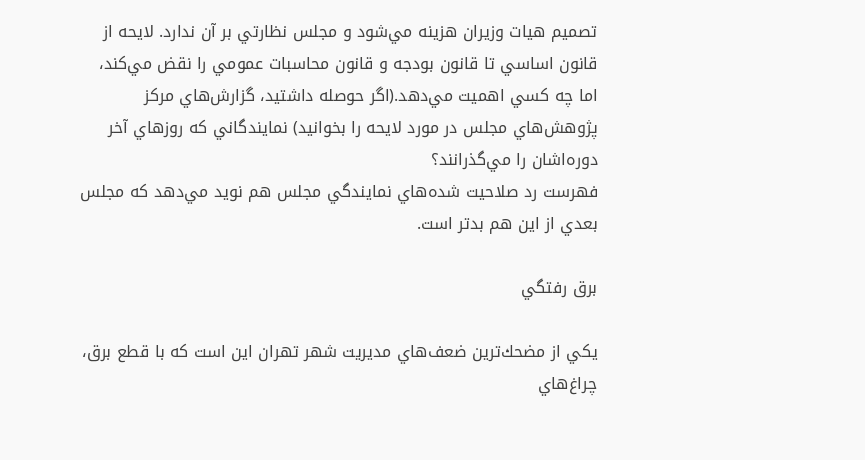تصميم هيات وزيران هزينه مي‌شود و مجلس نظارتي بر آن ندارد. لايحه از قانون اساسي تا قانون بودجه و قانون محاسبات عمومي را نقض مي‌كند، اما چه كسي اهميت مي‌دهد.(اگر حوصله داشتيد، گزارش‌هاي مركز پژوهش‌هاي مجلس در مورد لايحه را بخوانيد) نمايندگاني كه روزهاي آخر دوره‌اشان را مي‌گذرانند؟
فهرست رد صلاحيت شده‌هاي نمايندگي مجلس هم نويد مي‌دهد كه مجلس بعدي از اين هم بدتر است.

برق رفتگي

يكي از مضحك‌ترين ضعف‌هاي مديريت شهر تهران اين است كه با قطع برق، چراغ‌هاي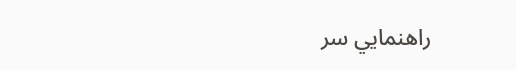راهنمايي سر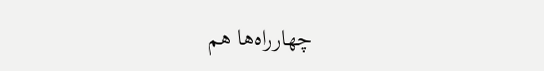چهارراه‌ها هم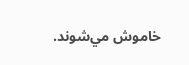خاموش مي‌شوند.